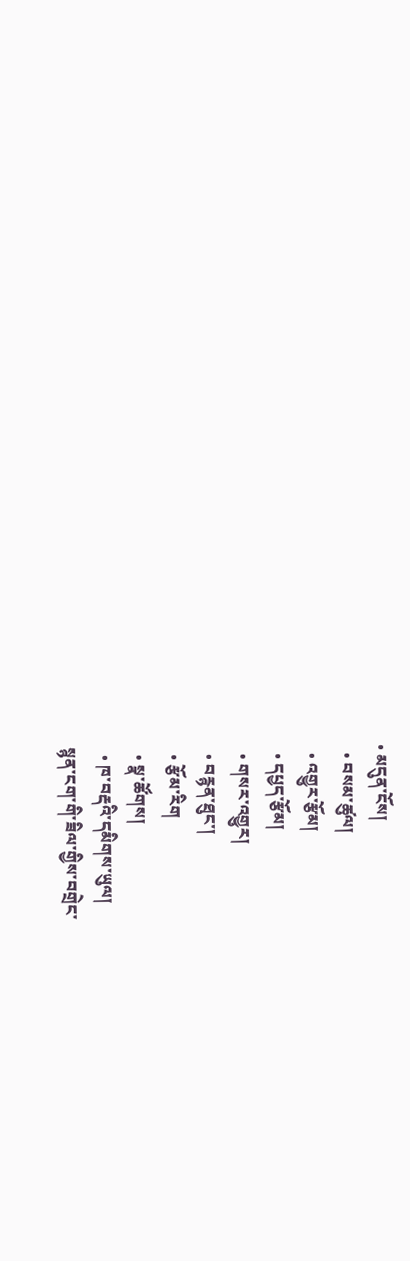• མདུན་ངོས།
  • བསམ་ཚུལ།
  • འགྱུར་རྩོམ།
  • དཔྱད་རྩོམ།
  • གསར་འགྱུར།
  • བརྙན་ཐུང་།
  • རྩོམ་རིག
  • སྣ་ཚོགས།
  • ཁ་བརྡའི་དམིགས་ཡུལ།
སྙན་ངག་གི་ཟིལ་གྱིས་བགྲེང་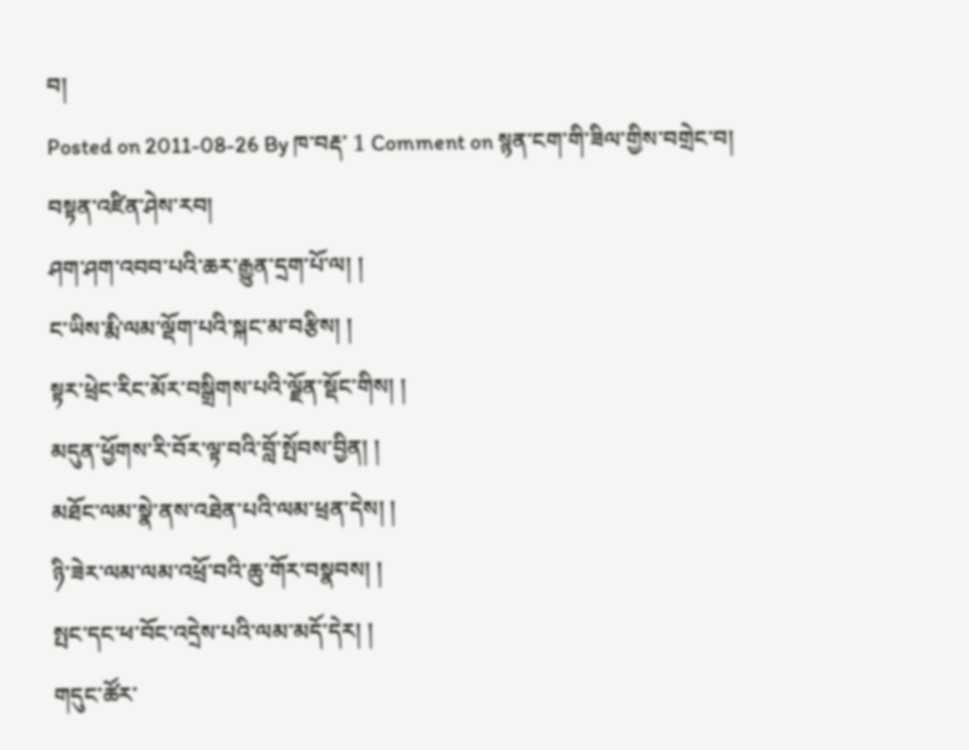བ།
Posted on 2011-08-26 By ཁ་བརྡ་ 1 Comment on སྙན་ངག་གི་ཟིལ་གྱིས་བགྲེང་བ།
བསྟན་འཛིན་ཤེས་རབ།
ཤག་ཤག་འབབ་པའི་ཆར་རྒྱུན་དྲག་པོ་ལ། །
ང་ཡིས་རྨི་ལམ་ལྡོག་པའི་སྐང་མ་བརྩིས། །
སྟར་ཕྲེང་རིང་མོར་བསྒྲིགས་པའི་ལྗོན་སྡོང་གིས། །
མདུན་ཕྱོགས་རི་བོར་ལྟ་བའི་བློ་སྤོབས་བྱིན། །
མཐོང་ལམ་སྣེ་ནས་འཐེན་པའི་ལམ་ཕྲན་དེས། །
ཉི་ཟེར་ལམ་ལམ་འཕྲོ་བའི་ཆུ་གོར་བསྣབས། །
སྤང་དང་ཕ་བོང་འདྲེས་པའི་ལམ་མདོ་དེར། །
གདུང་ཚོར་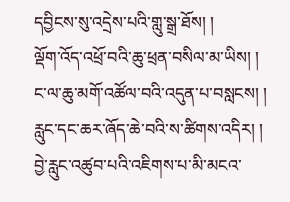དབྱིངས་སུ་འདྲེས་པའི་གླུ་སྒྲ་ཐོས། །
ལྡོག་འོད་འཕྲོ་བའི་ཆུ་ཕྲན་བསིལ་མ་ཡིས། །
ང་ལ་ཆུ་མགོ་འཚོལ་བའི་འདུན་པ་བསླངས། །
རླུང་དང་ཆར་ཞོད་ཆེ་བའི་ས་ཚིགས་འདིར། །
བྱེ་རླུང་འཚུབ་པའི་འཇིགས་པ་མི་མངའ་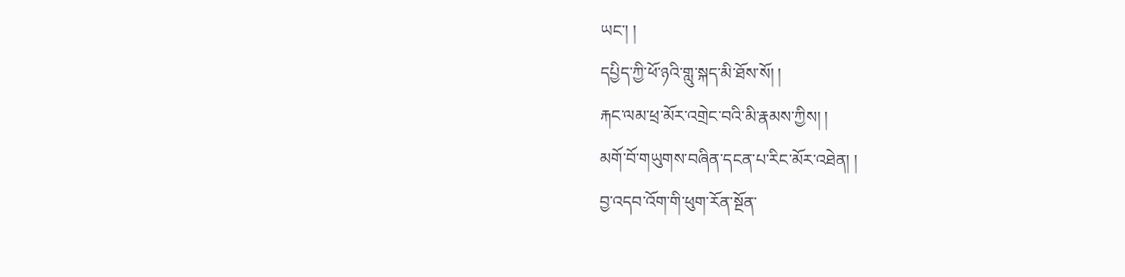ཡང་། །
དཔྱིད་ཀྱི་ཕོ་ཉའི་གླུ་སྐད་མི་ཐོས་སོ། །
རྐང་ལམ་ཕྲ་མོར་འགྲེང་བའི་མི་རྣམས་ཀྱིས། །
མགོ་བོ་གཡུགས་བཞིན་དངན་པ་རིང་མོར་འཐེན། །
བྱ་འདབ་འོག་གི་ཕུག་རོན་སྔོན་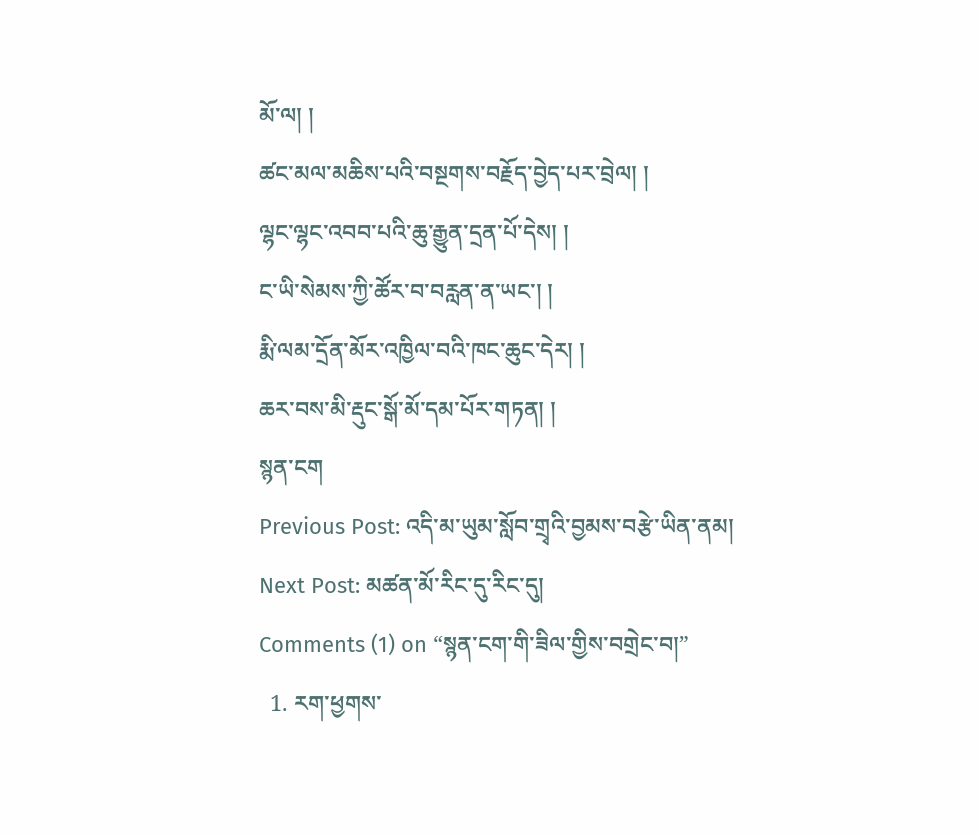མོ་ལ། །
ཚང་མལ་མཆིས་པའི་བསྔགས་བརྗོད་བྱེད་པར་བྲེལ། །
ལྷང་ལྷང་འབབ་པའི་ཆུ་རྒྱུན་དྲན་པོ་དེས། །
ང་ཡི་སེམས་ཀྱི་ཚོར་བ་བརླན་ན་ཡང་། །
རྨི་ལམ་དྲོན་མོར་འཁྱིལ་བའི་ཁང་ཆུང་དེར། །
ཆར་བས་མི་རྡུང་སྒོ་མོ་དམ་པོར་གཏན། །
སྙན་ངག
Previous Post: འདི་མ་ཡུམ་སློབ་གྲྭའི་བྱམས་བརྩེ་ཡིན་ནམ།
Next Post: མཚན་མོ་རིང་དུ་རིང་དུ།
Comments (1) on “སྙན་ངག་གི་ཟིལ་གྱིས་བགྲེང་བ།”
  1. རག་ཕྱགས་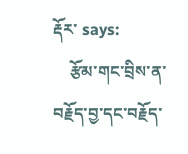རྡོར་ says:
    རྩོམ་གང་བྲིས་ན་བརྗོད་བྱ་དང་བརྗོད་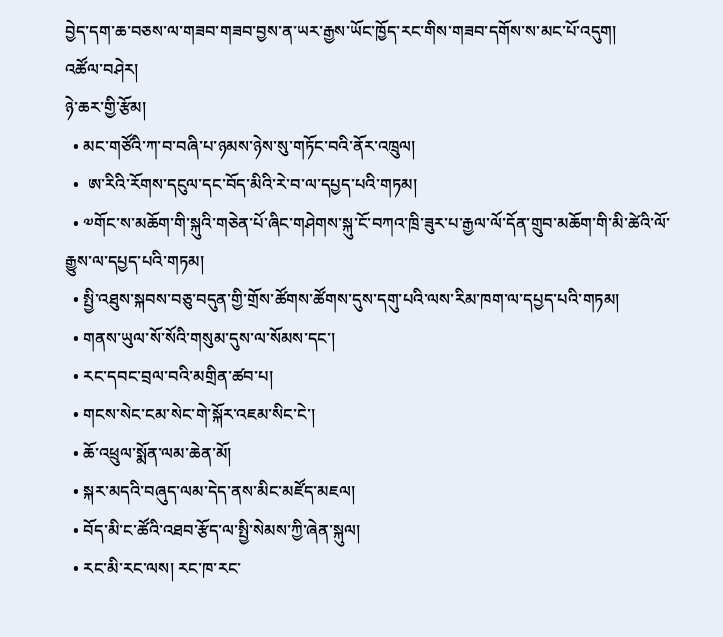བྱེད་དག་ཆ་བཅས་ལ་གཟབ་གཟབ་བྱས་ན་ཡར་རྒྱས་ཡོང་ཁྱོད་རང་གིས་གཟབ་དགོས་ས་མང་པོ་འདུག།
འཚོལ་བཤེར།
ཉེ་ཆར་གྱི་རྩོམ།
  • མང་གཙོའི་ཀ་བ་བཞི་པ་ཉམས་ཉེས་སུ་གཏོང་བའི་ནོར་འཁྲུལ།
  •  ཨ་རིའི་རོགས་དངུལ་དང་བོད་མིའི་རེ་བ་ལ་དཔྱད་པའི་གཏམ།
  • ༧གོང་ས་མཆོག་གི་སྐུའི་གཅེན་པོ་ཞིང་གཤེགས་སྐུ་ངོ་བཀའ་ཁྲི་ཟུར་པ་རྒྱལ་ལོ་དོན་གྲུབ་མཆོག་གི་མི་ཚེའི་ལོ་རྒྱུས་ལ་དཔྱད་པའི་གཏམ།
  • སྤྱི་འཐུས་སྐབས་བཅུ་བདུན་གྱི་གྲོས་ཚོགས་ཚོགས་དུས་དགུ་པའི་ལས་རིམ་ཁག་ལ་དཔྱད་པའི་གཏམ།
  • གནས་ཡུལ་སོ་སོའི་གསུམ་དུས་ལ་སོམས་དང་།
  • རང་དབང་བྲལ་བའི་མགྲིན་ཚབ་པ།
  • གངས་སེང་ངམ་སེང་གེ་སྐོར་འཇམ་སིང་ངེ་།
  • ཆོ་འཕྲུལ་སྨོན་ལམ་ཆེན་མོ།
  • སྐར་མདའི་བཞུད་ལམ་དེད་ནས་མིང་མཛོད་མཇལ།
  • བོད་མི་ང་ཚོའི་འཐབ་རྩོད་ལ་སྤྱི་སེམས་ཀྱི་ཞེན་སྐུལ།
  • རང་མི་རང་ལས། རང་ཁ་རང་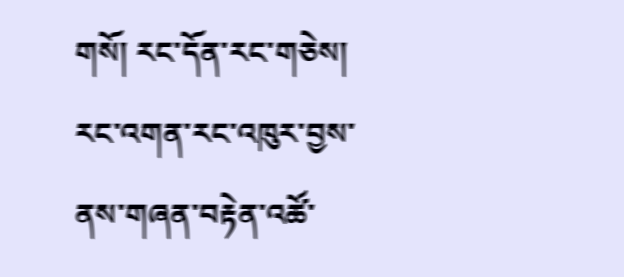གསོ། རང་དོན་རང་གཅེས། རང་འགན་རང་འཁུར་བྱས་ནས་གཞན་བརྟེན་འཚོ་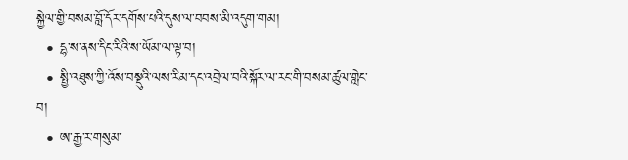སྐྱེལ་གྱི་བསམ་བློ་དོར་དགོས་པའི་དུས་ལ་བབས་མི་འདུག་གམ།
  • དྷ་ས་ནས་དིང་རིའི་ས་ཡོམ་ལ་ལྟ་བ།
  • སྤྱི་འཐུས་ཀྱི་འོས་བསྡུའི་ལས་རིམ་དང་འབྲེལ་བའི་སྐོར་ལ་རང་གི་བསམ་ཚུལ་གླེང་བ།
  • ཨ་རྒྱ་ར་གསུམ་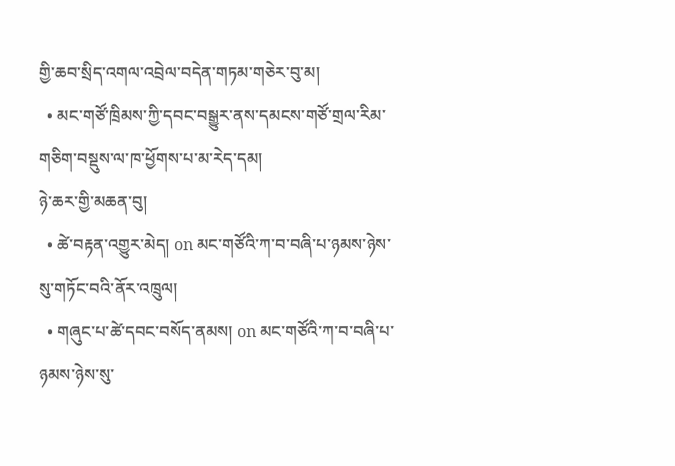གྱི་ཆབ་སྲིད་འགལ་འབྲེལ་བདེན་གཏམ་གཅེར་བུ་མ།
  • མང་གཙོ་ཁྲིམས་ཀྱི་དབང་བསྒྱུར་ནས་དམངས་གཙོ་གྲལ་རིམ་གཅིག་བསྡུས་ལ་ཁ་ཕྱོགས་པ་མ་རེད་དམ།
ཉེ་ཆར་གྱི་མཆན་བུ།
  • ཚེ་བརྟན་འགྱུར་མེད། on མང་གཙོའི་ཀ་བ་བཞི་པ་ཉམས་ཉེས་སུ་གཏོང་བའི་ནོར་འཁྲུལ།
  • གཞུང་པ་ཚེ་དབང་བསོད་ནམས། on མང་གཙོའི་ཀ་བ་བཞི་པ་ཉམས་ཉེས་སུ་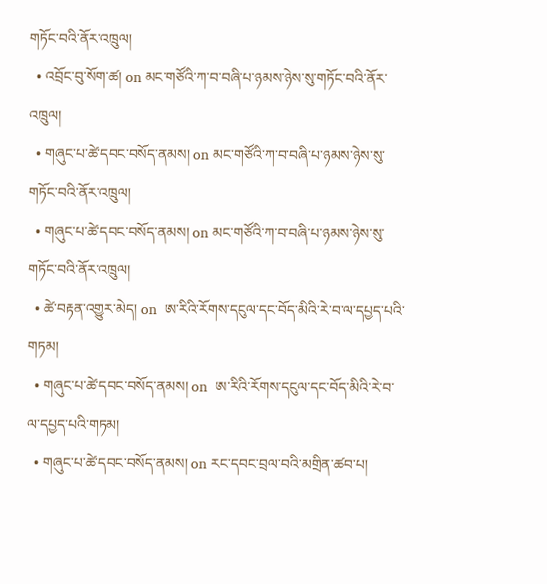གཏོང་བའི་ནོར་འཁྲུལ།
  • འབྲོང་བུ་སོག་ཚ། on མང་གཙོའི་ཀ་བ་བཞི་པ་ཉམས་ཉེས་སུ་གཏོང་བའི་ནོར་འཁྲུལ།
  • གཞུང་པ་ཚེ་དབང་བསོད་ནམས། on མང་གཙོའི་ཀ་བ་བཞི་པ་ཉམས་ཉེས་སུ་གཏོང་བའི་ནོར་འཁྲུལ།
  • གཞུང་པ་ཚེ་དབང་བསོད་ནམས། on མང་གཙོའི་ཀ་བ་བཞི་པ་ཉམས་ཉེས་སུ་གཏོང་བའི་ནོར་འཁྲུལ།
  • ཚེ་བརྟན་འགྱུར་མེད། on  ཨ་རིའི་རོགས་དངུལ་དང་བོད་མིའི་རེ་བ་ལ་དཔྱད་པའི་གཏམ།
  • གཞུང་པ་ཚེ་དབང་བསོད་ནམས། on  ཨ་རིའི་རོགས་དངུལ་དང་བོད་མིའི་རེ་བ་ལ་དཔྱད་པའི་གཏམ།
  • གཞུང་པ་ཚེ་དབང་བསོད་ནམས། on རང་དབང་བྲལ་བའི་མགྲིན་ཚབ་པ།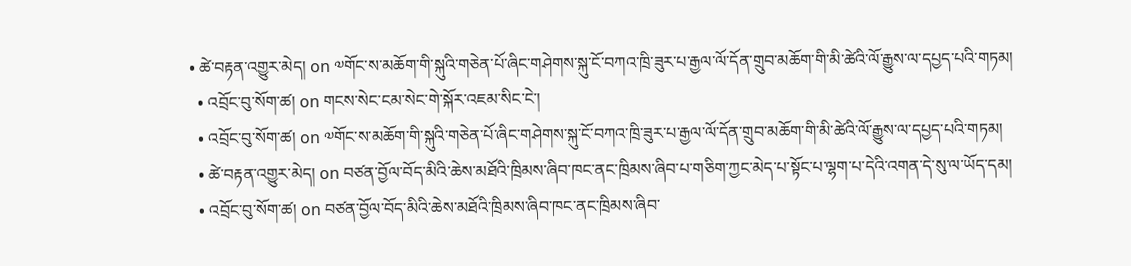• ཚེ་བརྟན་འགྱུར་མེད། on ༧གོང་ས་མཆོག་གི་སྐུའི་གཅེན་པོ་ཞིང་གཤེགས་སྐུ་ངོ་བཀའ་ཁྲི་ཟུར་པ་རྒྱལ་ལོ་དོན་གྲུབ་མཆོག་གི་མི་ཚེའི་ལོ་རྒྱུས་ལ་དཔྱད་པའི་གཏམ།
  • འབྲོང་བུ་སོག་ཚ། on གངས་སེང་ངམ་སེང་གེ་སྐོར་འཇམ་སིང་ངེ་།
  • འབྲོང་བུ་སོག་ཚ། on ༧གོང་ས་མཆོག་གི་སྐུའི་གཅེན་པོ་ཞིང་གཤེགས་སྐུ་ངོ་བཀའ་ཁྲི་ཟུར་པ་རྒྱལ་ལོ་དོན་གྲུབ་མཆོག་གི་མི་ཚེའི་ལོ་རྒྱུས་ལ་དཔྱད་པའི་གཏམ།
  • ཚེ་བརྟན་འགྱུར་མེད། on བཙན་བྱོལ་བོད་མིའི་ཆེས་མཐོའི་ཁྲིམས་ཞིབ་ཁང་ནང་ཁྲིམས་ཞིབ་པ་གཅིག་ཀྱང་མེད་པ་སྟོང་པ་ལྷག་པ་དེའི་འགན་དེ་སུ་ལ་ཡོད་དམ།
  • འབྲོང་བུ་སོག་ཚ། on བཙན་བྱོལ་བོད་མིའི་ཆེས་མཐོའི་ཁྲིམས་ཞིབ་ཁང་ནང་ཁྲིམས་ཞིབ་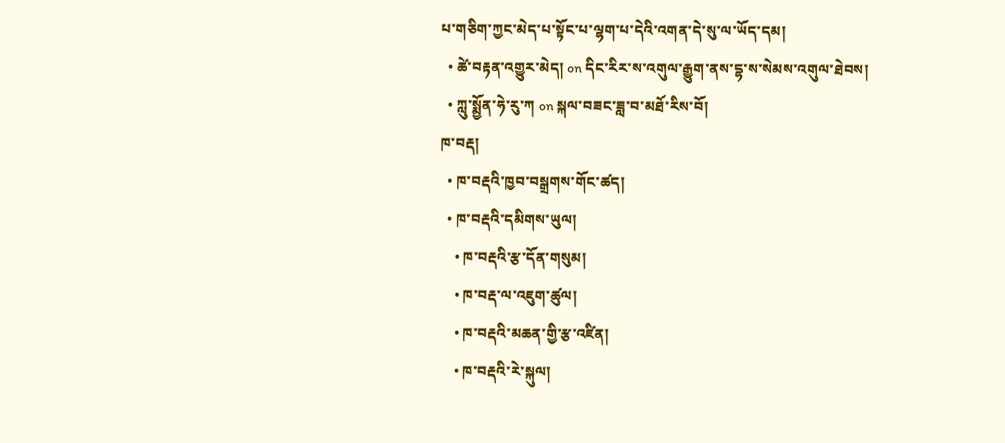པ་གཅིག་ཀྱང་མེད་པ་སྟོང་པ་ལྷག་པ་དེའི་འགན་དེ་སུ་ལ་ཡོད་དམ།
  • ཚེ་བརྟན་འགྱུར་མེད། on དིང་རིར་ས་འགུལ་རྒྱུག་ནས་དྷ་ས་སེམས་འགུལ་ཐེབས།
  • ཀླུ་སྨྱོན་ཧེ་རུ་ཀ on སྐལ་བཟང་ཟླ་བ་མཐོ་རིས་བོ།
ཁ་བརྡ།
  • ཁ་བརྡའི་ཁྱབ་བསྒྲགས་གོང་ཚད།
  • ཁ་བརྡའི་དམིགས་ཡུལ།
    • ཁ་བརྡའི་རྩ་དོན་གསུམ།
    • ཁ་བརྡ་ལ་འཇུག་ཚུལ།
    • ཁ་བརྡའི་མཆན་གྱི་རྩ་འཛིན།
    • ཁ་བརྡའི་རེ་སྐུལ།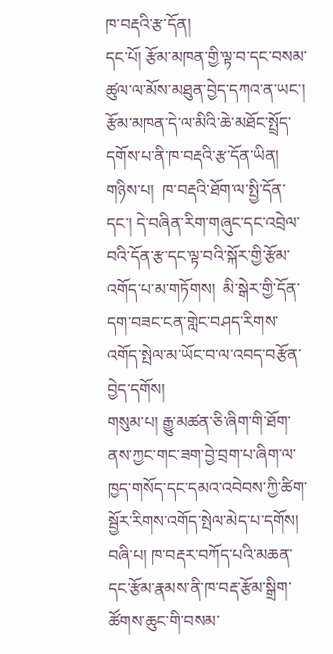ཁ་བརྡའི་རྩ་དོན།
དང་པོ། རྩོམ་མཁན་གྱི་ལྟ་བ་དང་བསམ་ཚུལ་ལ་མོས་མཐུན་བྱེད་དཀའ་ན་ཡང་། རྩོམ་མཁན་དེ་ལ་མིའི་ཆེ་མཐོང་སྤྲོད་དགོས་པ་ནི་ཁ་བརྡའི་རྩ་དོན་ཡིན།
གཉིས་པ།  ཁ་བརྡའི་ཐོག་ལ་སྤྱི་དོན་དང་། དེ་བཞིན་རིག་གཞུང་དང་འབྲེལ་བའི་དོན་རྩ་དང་ལྟ་བའི་སྐོར་གྱི་རྩོམ་འགོད་པ་མ་གཏོགས།  མི་སྒེར་གྱི་དོན་དག་བཟང་ངན་གླེང་བཤད་རིགས་འགོད་སྤེལ་མ་ཡོང་བ་ལ་འབད་བརྩོན་བྱེད་དགོས།
གསུམ་པ། རྒྱུ་མཚན་ཅི་ཞིག་གི་ཐོག་ནས་ཀྱང་གང་ཟག་བྱེ་བྲག་པ་ཞིག་ལ་ཁྱད་གསོད་དང་དམའ་འབེབས་ཀྱི་ཚིག་སྦྱོར་རིགས་འགོད་སྤེལ་མེད་པ་དགོས།
བཞི་པ། ཁ་བརྡར་བཀོད་པའི་མཆན་དང་རྩོམ་རྣམས་ནི་ཁ་བརྡ་རྩོམ་སྒྲིག་ཚོགས་ཆུང་གི་བསམ་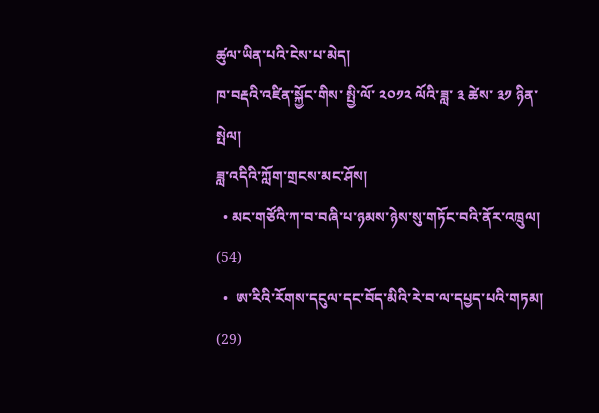ཚུལ་ཡིན་པའི་ངེས་པ་མེད།
ཁ་བརྡའི་འཛིན་སྐྱོང་གིས་ སྤྱི་ལོ་ ༢༠༡༢ ལོའི་ཟླ་ ༣ ཚེས་ ༣༡ ཉིན་སྤེལ།
ཟླ་འདིའི་ཀློག་གྲངས་མང་ཤོས།
  • མང་གཙོའི་ཀ་བ་བཞི་པ་ཉམས་ཉེས་སུ་གཏོང་བའི་ནོར་འཁྲུལ། (54)
  •  ཨ་རིའི་རོགས་དངུལ་དང་བོད་མིའི་རེ་བ་ལ་དཔྱད་པའི་གཏམ། (29)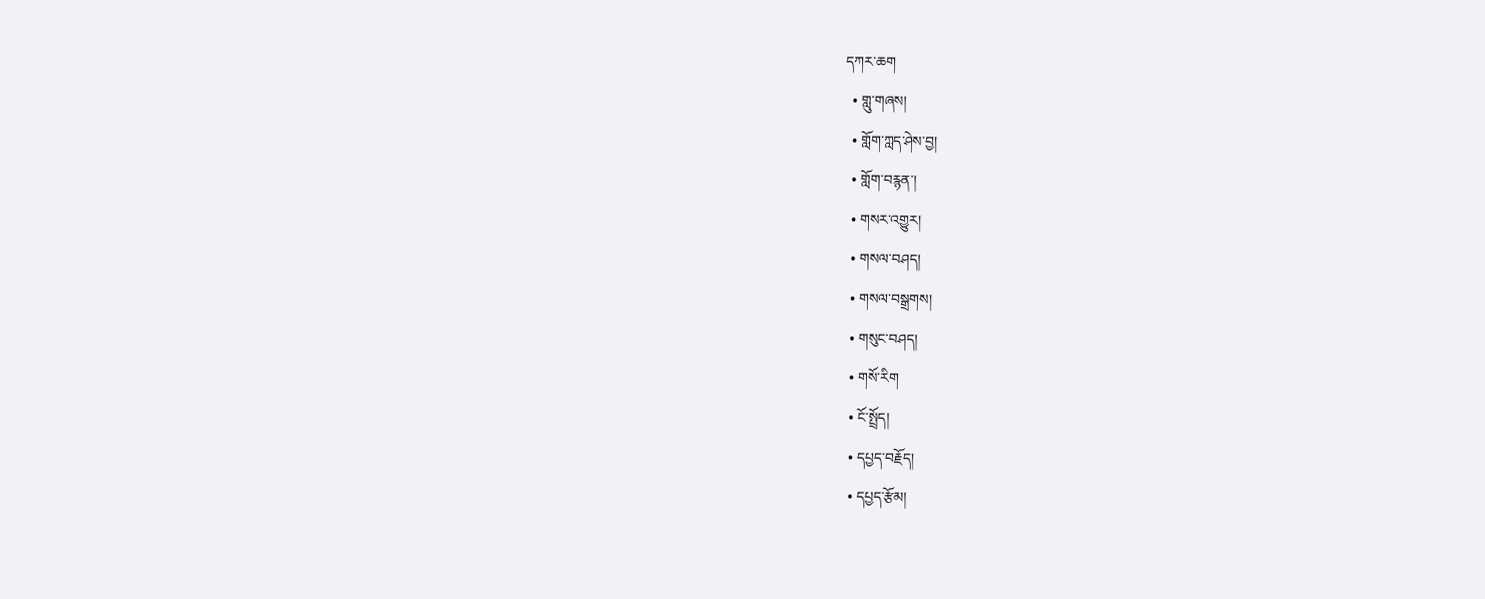དཀར་ཆག
  • གླུ་གཞས།
  • གློག་ཀླད་ཤེས་བྱ།
  • གློག་བརྙན་།
  • གསར་འགྱུར།
  • གསལ་བཤད།
  • གསལ་བསྒྲགས།
  • གསུང་བཤད།
  • གསོ་རིག
  • ངོ་སྤྲོད།
  • དཔྱད་བརྗོད།
  • དཔྱད་རྩོམ།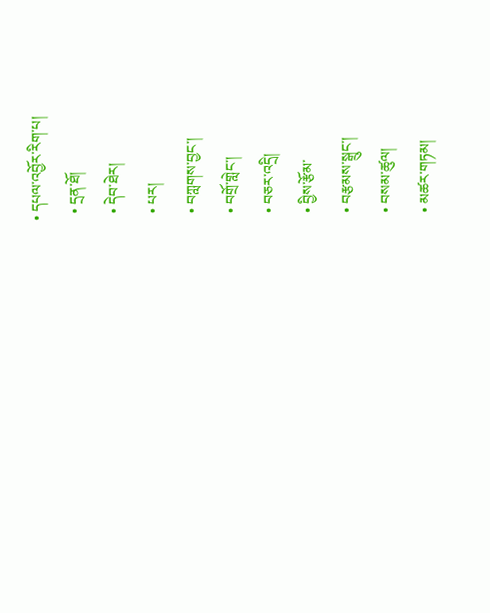• དཔལ་འབྱོར་རིག་པ།
  • དྲན་ཐོ།
  • དེབ་ཐེར།
  • པར།
  • བཀླགས་བྱང་།
  • བགྲོ་གླེང་།
  • བཅར་འདྲི།
  • བྱིས་རྩོམ་
  • བརྩམས་སྒྲུང་།
  • བསམ་ཚུལ།
  • མཚར་གཏམ།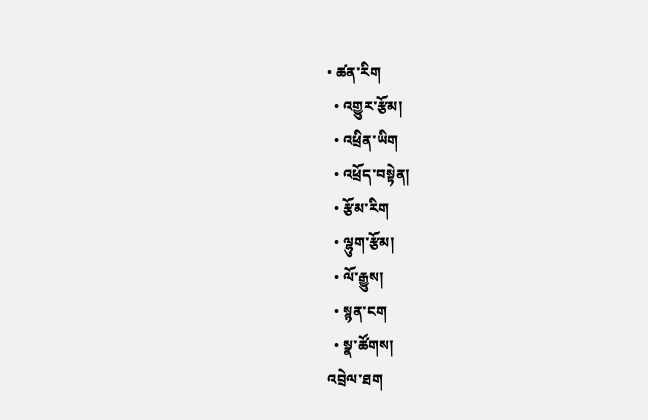• ཚན་རིག
  • འགྱུར་རྩོམ།
  • འཕྲིན་ཡིག
  • འཕྲོད་བསྟེན།
  • རྩོམ་རིག
  • ལྷུག་རྩོམ།
  • ལོ་རྒྱུས།
  • སྙན་ངག
  • སྣ་ཚོགས།
འབྲེལ་ཐག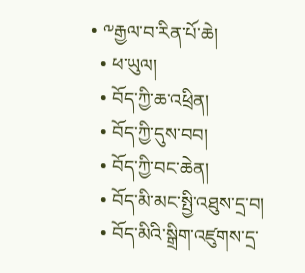• ༸རྒྱལ་བ་རིན་པོ་ཆེ།
  • ཕ་ཡུལ།
  • བོད་ཀྱི་ཆ་འཕྲིན།
  • བོད་ཀྱི་དུས་བབ།
  • བོད་ཀྱི་བང་ཆེན།
  • བོད་མི་མང་སྤྱི་འཐུས་དྲ་བ།
  • བོད་མིའི་སྒྲིག་འཛུགས་དྲ་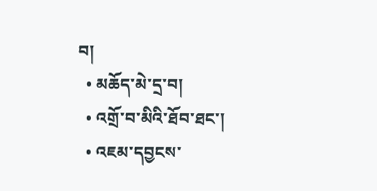བ།
  • མཆོད་མེ་དྲ་བ།
  • འགྲོ་བ་མིའི་ཐོབ་ཐང་།
  • འཇམ་དབྱངས་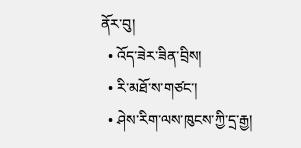ནོར་བུ།
  • འོད་ཟེར་ཟིན་བྲིས།
  • རི་མཐོ་ས་གཙང་།
  • ཤེས་རིག་ལས་ཁུངས་ཀྱི་དྲ་རྒྱ།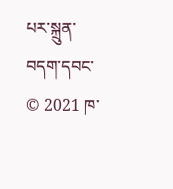པར་སྐྲུན་བདག་དབང་ © 2021 ཁ་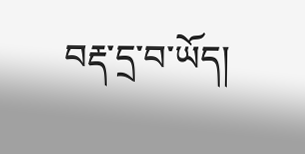བརྡ་དྲ་བ་ཡོད།